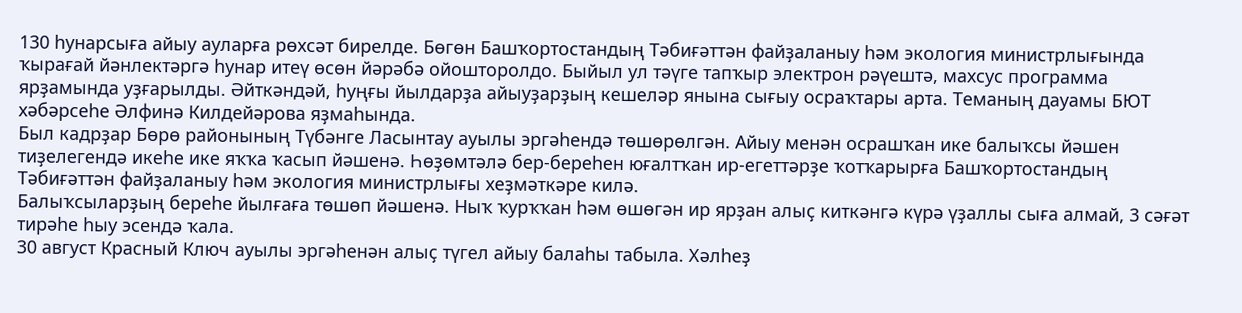130 һунарсыға айыу ауларға рөхсәт бирелде. Бөгөн Башҡортостандың Тәбиғәттән файҙаланыу һәм экология министрлығында ҡырағай йәнлектәргә һунар итеү өсөн йәрәбә ойошторолдо. Быйыл ул тәүге тапҡыр электрон рәүештә, махсус программа ярҙамында уҙғарылды. Әйткәндәй, һуңғы йылдарҙа айыуҙарҙың кешеләр янына сығыу осраҡтары арта. Теманың дауамы БЮТ хәбәрсеһе Әлфинә Килдейәрова яҙмаһында.
Был кадрҙар Бөрө районының Түбәнге Ласынтау ауылы эргәһендә төшөрөлгән. Айыу менән осрашҡан ике балыҡсы йәшен тиҙелегендә икеһе ике яҡҡа ҡасып йәшенә. Һөҙөмтәлә бер-береһен юғалтҡан ир-егеттәрҙе ҡотҡарырға Башҡортостандың Тәбиғәттән файҙаланыу һәм экология министрлығы хеҙмәткәре килә.
Балыҡсыларҙың береһе йылғаға төшөп йәшенә. Ныҡ ҡурҡҡан һәм өшөгән ир ярҙан алыҫ киткәнгә күрә үҙаллы сыға алмай, 3 сәғәт тирәһе һыу эсендә ҡала.
30 август Красный Ключ ауылы эргәһенән алыҫ түгел айыу балаһы табыла. Хәлһеҙ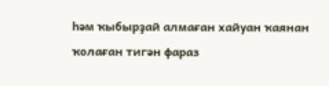һәм ҡыбырҙай алмаған хайуан ҡаянан ҡолаған тигән фараз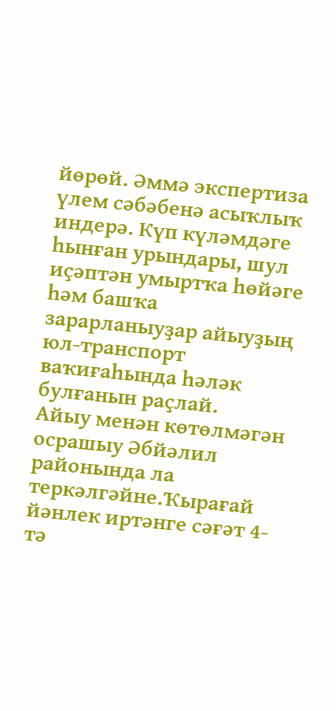йөрөй. Әммә экспертиза үлем сәбәбенә асыҡлыҡ индерә. Күп күләмдәге һынған урындары, шул иҫәптән умыртҡа һөйәге һәм башҡа зарарланыуҙар айыуҙың юл-транспорт ваҡиғаһында һәләк булғанын раҫлай.
Айыу менән көтөлмәгән осрашыу Әбйәлил районында ла теркәлгәйне.Ҡырағай йәнлек иртәнге сәғәт 4-тә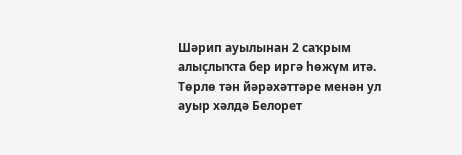Шәрип ауылынан 2 саҡрым алыҫлыҡта бер иргә һөжүм итә. Төрлө тән йәрәхәттәре менән ул ауыр хәлдә Белорет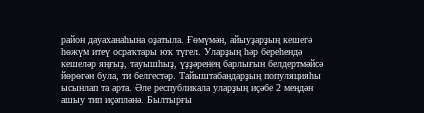район дауаханаһына оҙатыла. Ғөмүмән, айыуҙарҙың кешегә һөжүм итеү осраҡтары юҡ түгел. Уларҙың һәр береһендә кешеләр яңғыҙ, тауышһыҙ, үҙҙәренең барлығын белдертмәйсә йөрөгән була, ти белгестәр. Тайыштабандарҙың популяцияһы ысынлап та арта. Әле республикала уларҙың иҫәбе 2 меңдән ашыу тип иҫәпләнә. Былтырғы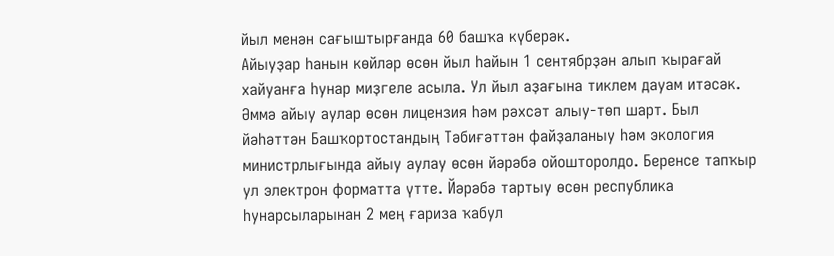йыл менән сағыштырғанда 60 башҡа күберәк.
Айыуҙар һанын көйләр өсөн йыл һайын 1 сентябрҙән алып ҡырағай хайуанға һунар миҙгеле асыла. Ул йыл аҙағына тиклем дауам итәсәк. Әммә айыу аулар өсөн лицензия һәм рәхсәт алыу-төп шарт. Был йәһәттән Башҡортостандың Тәбиғәттән файҙаланыу һәм экология министрлығында айыу аулау өсөн йәрәбә ойошторолдо. Беренсе тапҡыр ул электрон форматта үтте. Йәрәбә тартыу өсөн республика һунарсыларынан 2 мең ғариза ҡабул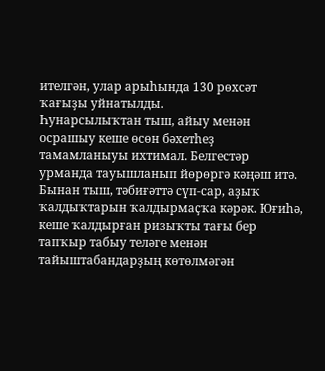ителгән, улар арыһында 130 рөхсәт ҡағыҙы уйнатылды.
Һунарсылыҡтан тыш, айыу менән осрашыу кеше өсөн бәхетһеҙ тамамланыуы ихтимал. Белгестәр урманда тауышланып йөрөргә кәңәш итә. Бынан тыш, тәбиғәттә сүп-сар, аҙыҡ ҡалдыҡтарын ҡалдырмаҫҡа кәрәк. Юғиһә, кеше ҡалдырған ризыҡты тағы бер тапҡыр табыу теләге менән тайыштабандарҙың көтөлмәгән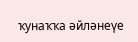ҡунаҡҡа әйләнеүе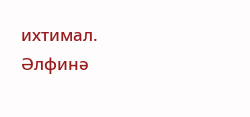ихтимал.
Әлфинә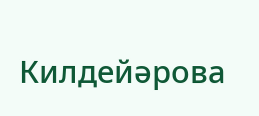Килдейәрова